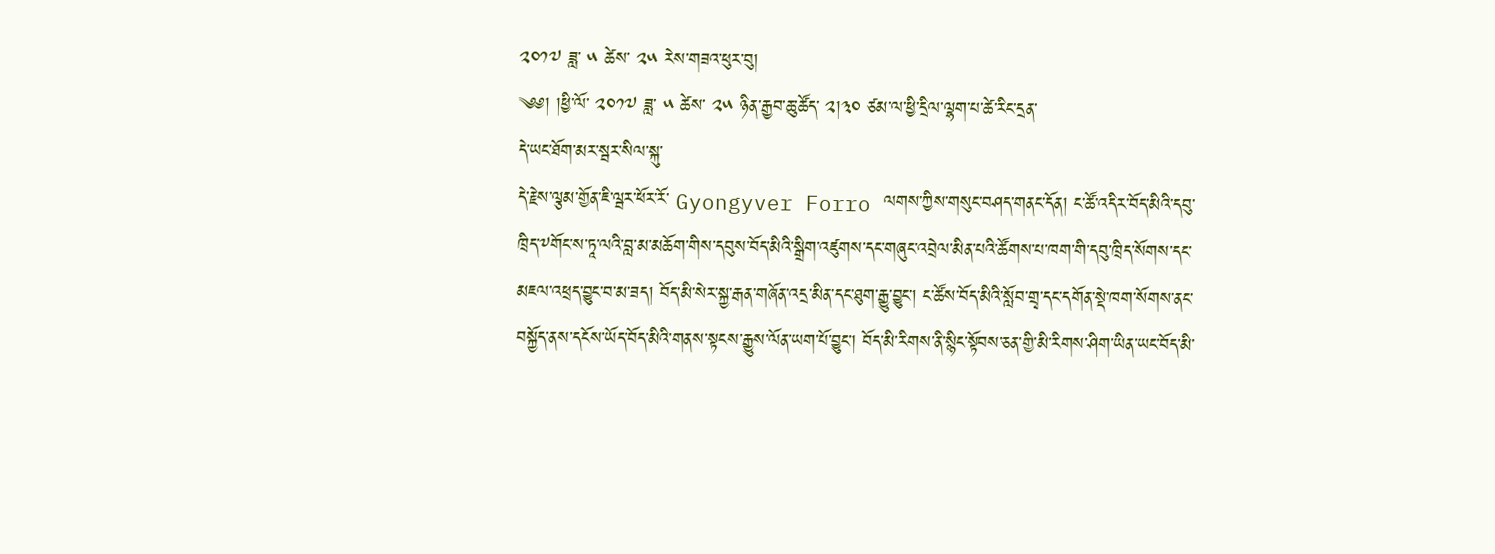༢༠༡༧ ཟླ་ ༥ ཚེས་ ༢༥ རེས་གཟའ་ཕུར་བུ།
༄༅། །ཕྱི་ལོ་ ༢༠༡༧ ཟླ་ ༥ ཚེས་ ༢༥ ཉིན་རྒྱབ་ཆུ་ཚོད་ ༢།༣༠ ཙམ་ལ་ཕྱི་དྲིལ་ལྷག་པ་ཚེ་རིང་དྲན་
དེ་ཡང་ཐོག་མར་སྦར་སིལ་སྐུ་
དེ་རྗེས་ལྕམ་གྱོན་ཇི་ལྦར་ཕོར་རོ་ Gyongyver Forro ལགས་ཀྱིས་གསུང་བཤད་གནང་དོན། ང་ཚོ་འདིར་བོད་མིའི་དབུ་ཁྲིད་༸གོང་ས་ཏཱ་ལའི་བླ་མ་མཆོག་གིས་དབུས་བོད་མིའི་སྒྲིག་འཛུགས་དང་གཞུང་འབྲེལ་མིན་པའི་ཚོགས་པ་ཁག་གི་དབུ་ཁྲིད་སོགས་དང་མཇལ་འཕྲད་བྱུང་བ་མ་ཟད། བོད་མི་སེར་སྐྱ་རྒན་གཞོན་འདྲ་མིན་དང་ཐུག་རྒྱུ་བྱུང་། ང་ཚོས་བོད་མིའི་སློབ་གྲྭ་དང་དགོན་སྡེ་ཁག་སོགས་ནང་བསྐྱོད་ནས་དངོས་ཡོད་བོད་མིའི་གནས་སྟངས་རྒྱུས་ལོན་ཡག་པོ་བྱུང་། བོད་མི་རིགས་ནི་སྙིང་སྟོབས་ཅན་གྱི་མི་རིགས་ཤིག་ཡིན་ཡང་བོད་མི་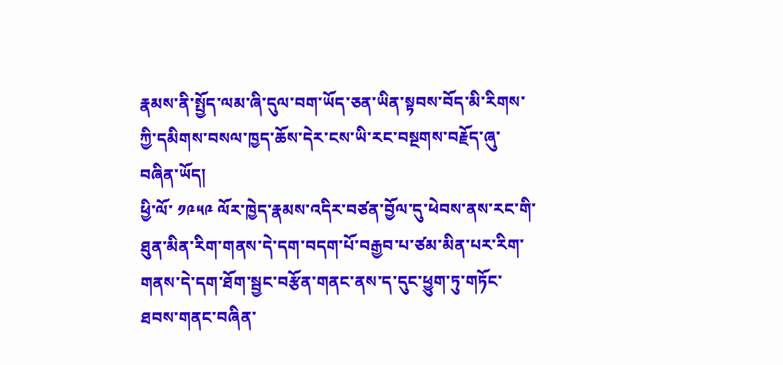རྣམས་ནི་སྤྱོད་ལམ་ཞི་དུལ་བག་ཡོད་ཅན་ཡིན་སྟབས་བོད་མི་རིགས་ཀྱི་དམིགས་བསལ་ཁྱད་ཆོས་དེར་ངས་ཡི་རང་བསྔགས་བརྗོད་ཞུ་བཞིན་ཡོད།
ཕྱི་ལོ་ ༡༩༥༩ ལོར་ཁྱེད་རྣམས་འདིར་བཙན་བྱོལ་དུ་ཕེབས་ནས་རང་གི་ཐུན་མིན་རིག་གནས་དེ་དག་བདག་པོ་བརྒྱབ་པ་ཙམ་མིན་པར་རིག་གནས་དེ་དག་ཐོག་སྦྱང་བརྩོན་གནང་ནས་ད་དུང་ཕྱུག་ཏུ་གཏོང་ཐབས་གནང་བཞིན་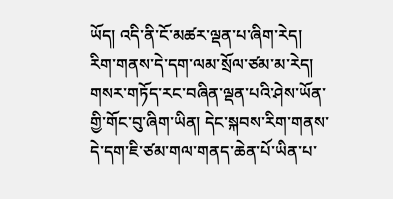ཡོད། འདི་ནི་ངོ་མཚར་ལྡན་པ་ཞིག་རེད། རིག་གནས་དེ་དག་ལམ་སྲོལ་ཙམ་མ་རེད། གསར་གཏོད་རང་བཞིན་ལྡན་པའི་ཤེས་ཡོན་གྱི་གོང་བུ་ཞིག་ཡིན། དེང་སྐབས་རིག་གནས་དེ་དག་ཇི་ཙམ་གལ་གནད་ཆེན་པོ་ཡིན་པ་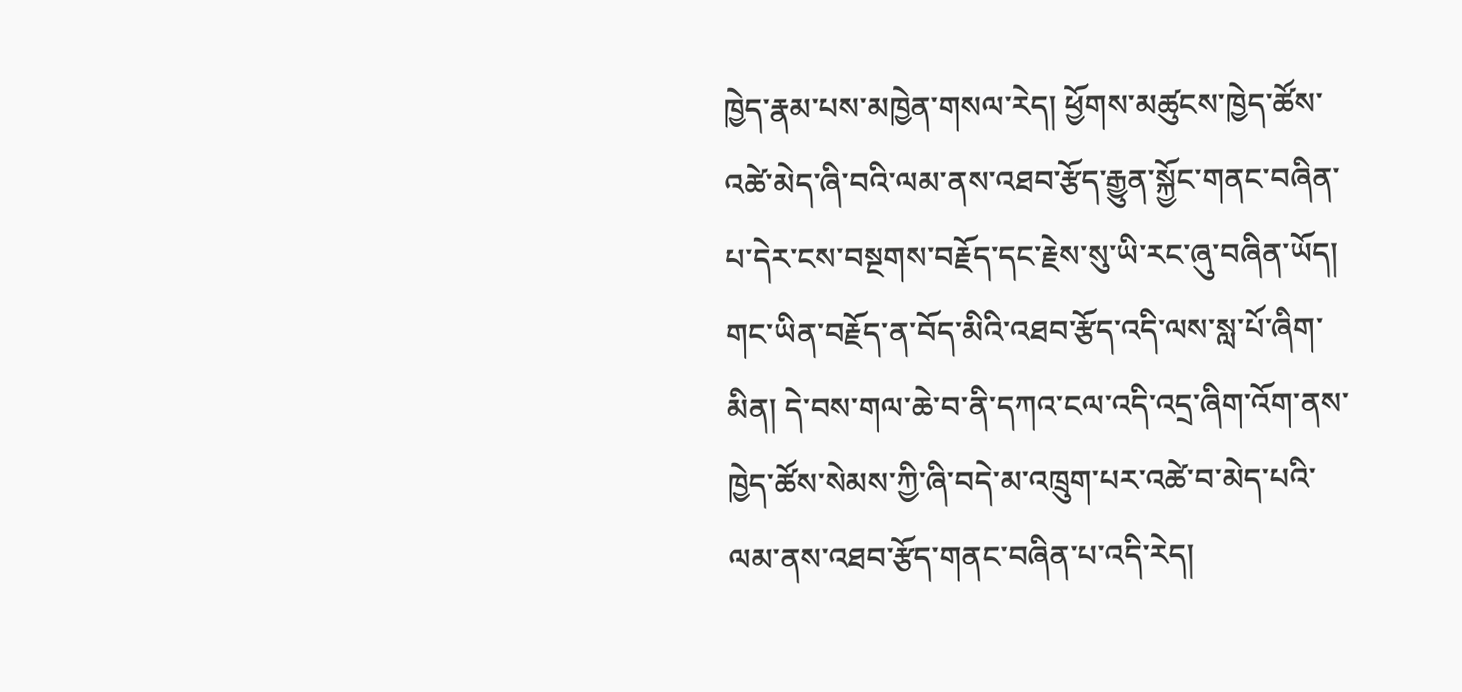ཁྱེད་རྣམ་པས་མཁྱེན་གསལ་རེད། ཕྱོགས་མཚུངས་ཁྱེད་ཚོས་འཚེ་མེད་ཞི་བའི་ལམ་ནས་འཐབ་རྩོད་རྒྱུན་སྐྱོང་གནང་བཞིན་པ་དེར་ངས་བསྔགས་བརྗོད་དང་རྗེས་སུ་ཡི་རང་ཞུ་བཞིན་ཡོད། གང་ཡིན་བརྗོད་ན་བོད་མིའི་འཐབ་རྩོད་འདི་ལས་སླ་པོ་ཞིག་མིན། དེ་བས་གལ་ཆེ་བ་ནི་དཀའ་ངལ་འདི་འདྲ་ཞིག་འོག་ནས་ཁྱེད་ཚོས་སེམས་ཀྱི་ཞི་བདེ་མ་འཁྲུག་པར་འཚེ་བ་མེད་པའི་ལམ་ནས་འཐབ་རྩོད་གནང་བཞིན་པ་འདི་རེད།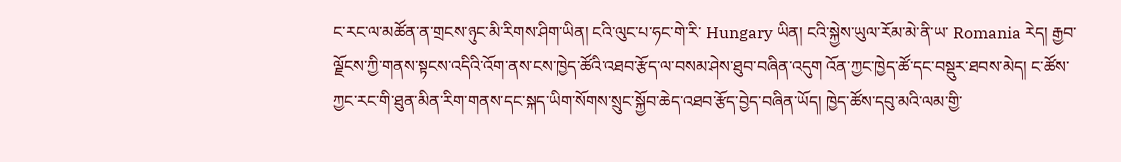ང་རང་ལ་མཚོན་ན་གྲངས་ཉུང་མི་རིགས་ཤིག་ཡིན། ངའི་ལུང་པ་ཧང་གེ་རི་ Hungary ཡིན། ངའི་སྐྱེས་ཡུལ་རོམ་མེ་ནི་ཡ་ Romania རེད། རྒྱབ་ལྗོངས་ཀྱི་གནས་སྟངས་འདིའི་འོག་ནས་ངས་ཁྱེད་ཚོའི་འཐབ་རྩོད་ལ་བསམ་ཤེས་ཐུབ་བཞིན་འདུག འོན་ཀྱང་ཁྱེད་ཚོ་དང་བསྡུར་ཐབས་མེད། ང་ཚོས་ཀྱང་རང་གི་ཐུན་མིན་རིག་གནས་དང་སྐད་ཡིག་སོགས་སྲུང་སྐྱོབ་ཆེད་འཐབ་རྩོད་བྱེད་བཞིན་ཡོད། ཁྱེད་ཚོས་དབུ་མའི་ལམ་གྱི་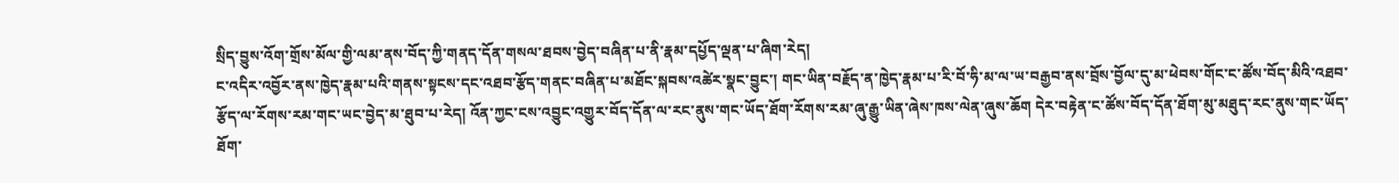སྲིད་བྱུས་འོག་གྲོས་མོལ་གྱི་ལམ་ནས་བོད་ཀྱི་གནད་དོན་གསལ་ཐབས་བྱེད་བཞིན་པ་ནི་རྣམ་དཔྱོད་ལྡན་པ་ཞིག་རེད།
ང་འདིར་འབྱོར་ནས་ཁྱེད་རྣམ་པའི་གནས་སྟངས་དང་འཐབ་རྩོད་གནང་བཞིན་པ་མཐོང་སྐབས་འཚེར་སྣང་བྱུང་། གང་ཡིན་བརྗོད་ན་ཁྱེད་རྣམ་པ་རི་བོ་ཧི་མ་ལ་ཡ་བརྒྱབ་ནས་བྲོས་བྱོལ་དུ་མ་ཕེབས་གོང་ང་ཚོས་བོད་མིའི་འཐབ་རྩོད་ལ་རོགས་རམ་གང་ཡང་བྱེད་མ་ཐུབ་པ་རེད། འོན་ཀྱང་ངས་འབྱུང་འགྱུར་བོད་དོན་ལ་རང་ནུས་གང་ཡོད་ཐོག་རོགས་རམ་ཞུ་རྒྱུ་ཡིན་ཞེས་ཁས་ལེན་ཞུས་ཆོག དེར་བརྟེན་ང་ཚོས་བོད་དོན་ཐོག་མུ་མཐུད་རང་ནུས་གང་ཡོད་ཐོག་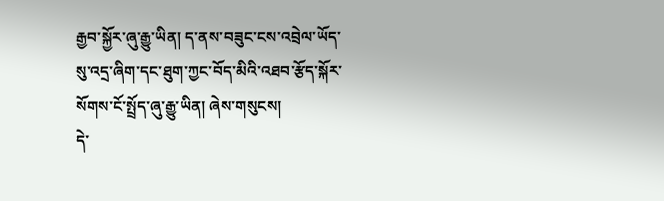རྒྱབ་སྐྱོར་ཞུ་རྒྱུ་ཡིན། ད་ནས་བཟུང་ངས་འབྲེལ་ཡོད་སུ་འདྲ་ཞིག་དང་ཐུག་ཀྱང་བོད་མིའི་འཐབ་རྩོད་སྐོར་སོགས་ངོ་སྤྲོད་ཞུ་རྒྱུ་ཡིན། ཞེས་གསུངས།
དེ་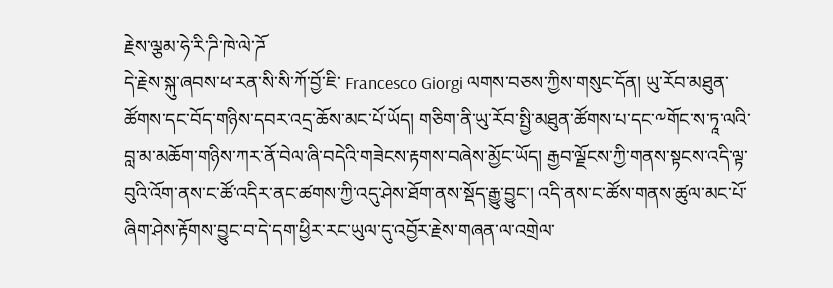རྗེས་ལྕམ་ཧེ་རི་ཌི་ཁེ་ལེ་ཌོ
དེ་རྗེས་སྐུ་ཞབས་ཕ་རན་སི་སི་ཀོ་བྱོ་ཇི་ Francesco Giorgi ལགས་བཅས་ཀྱིས་གསུང་དོན། ཡུ་རོབ་མཐུན་ཚོགས་དང་བོད་གཉིས་དབར་འདྲ་ཆོས་མང་པོ་ཡོད། གཅིག་ནི་ཡུ་རོབ་སྤྱི་མཐུན་ཚོགས་པ་དང་༸གོང་ས་ཏཱ་ལའི་བླ་མ་མཆོག་གཉིས་ཀར་ནོ་བེལ་ཞི་བདེའི་གཟེངས་རྟགས་བཞེས་མྱོང་ཡོད། རྒྱབ་ལྗོངས་ཀྱི་གནས་སྟངས་འདི་ལྟ་བུའི་འོག་ནས་ང་ཚོ་འདིར་ནང་ཚགས་ཀྱི་འདུ་ཤེས་ཐོག་ནས་སྡོད་རྒྱུ་བྱུང་། འདི་ནས་ང་ཚོས་གནས་ཚུལ་མང་པོ་ཞིག་ཤེས་རྟོགས་བྱུང་བ་དེ་དག་ཕྱིར་རང་ཡུལ་དུ་འབྱོར་རྗེས་གཞན་ལ་འགྲེལ་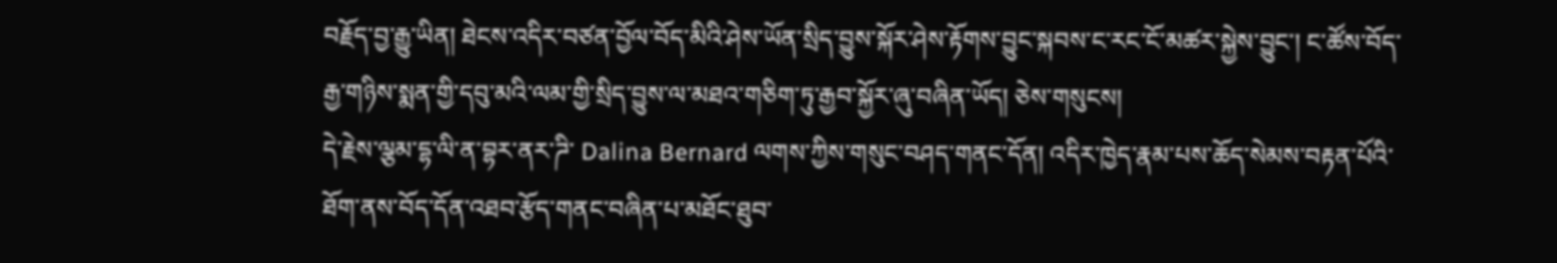བརྗོད་བྱ་རྒྱུ་ཡིན། ཐེངས་འདིར་བཙན་བྱོལ་བོད་མིའི་ཤེས་ཡོན་སྲིད་བྱུས་སྐོར་ཤེས་རྟོགས་བྱུང་སྐབས་ང་རང་ངོ་མཚར་སྐྱེས་བྱུང་། ང་ཚོས་བོད་རྒྱ་གཉིས་སྨན་གྱི་དབུ་མའི་ལམ་གྱི་སྲིད་བྱུས་ལ་མཐའ་གཅིག་ཏུ་རྒྱབ་སྐྱོར་ཞུ་བཞིན་ཡོད། ཅེས་གསུངས།
དེ་རྗེས་ལྕམ་དྷ་ལི་ན་བྷར་ནར་ཌི་ Dalina Bernard ལགས་ཀྱིས་གསུང་བཤད་གནང་དོན། འདིར་ཁྱེད་རྣམ་པས་ཆོད་སེམས་བརྟན་པོའི་ཐོག་ནས་བོད་དོན་འཐབ་རྩོད་གནང་བཞིན་པ་མཐོང་ཐུབ་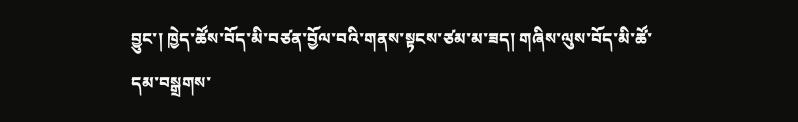བྱུང་། ཁྱེད་ཚོས་བོད་མི་བཙན་བྱོལ་བའི་གནས་སྟངས་ཙམ་མ་ཟད། གཞིས་ལུས་བོད་མི་ཚོ་དམ་བསྒྲགས་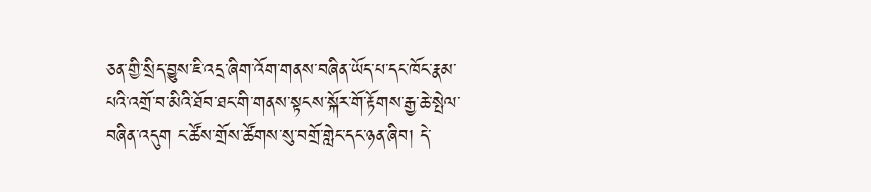ཅན་གྱི་སྲིད་བྱུས་ཇི་འདྲ་ཞིག་འོག་གནས་བཞིན་ཡོད་པ་དང་ཁོང་རྣམ་པའི་འགྲོ་བ་མིའི་ཐོབ་ཐང་གི་གནས་སྟངས་སྐོར་གོ་རྟོགས་རྒྱ་ཆེ་སྤེལ་བཞིན་འདུག ང་ཚོས་གྲོས་ཚོགས་སུ་བགྲོ་གླེང་དང་ཉན་ཞིབ། དེ་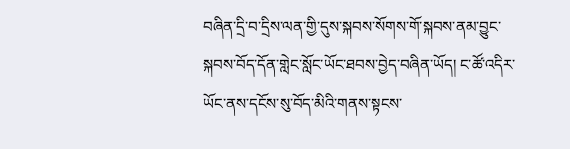བཞིན་དྲི་བ་དྲིས་ལན་གྱི་དུས་སྐབས་སོགས་གོ་སྐབས་ནམ་བྱུང་སྐབས་བོད་དོན་གླེང་སློང་ཡོང་ཐབས་བྱེད་བཞིན་ཡོད། ང་ཚོ་འདིར་ཡོང་ནས་དངོས་སུ་བོད་མིའི་གནས་སྟངས་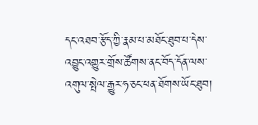དང་འཐབ་རྩོད་ཀྱི་རྣམ་པ་མཐོང་ཐུབ་པ་དེས་འབྱུང་འགྱུར་གྲོས་ཚོགས་ནང་བོད་དོན་ལས་འགུལ་སྤེལ་རྒྱུར་ཧ་ཅང་ཕན་ཐོགས་ཡོང་ཐུབ།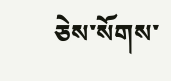ཅེས་སོགས་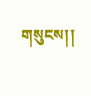གསུངས།།